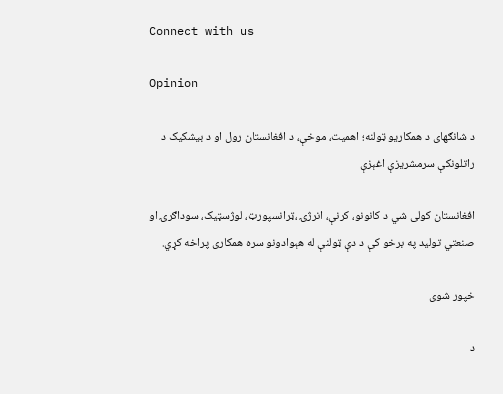Connect with us

Opinion

د شانګهای د همکاریو ټولنه؛ اهمیت، موخې، د افغانستان رول او د بیشکیک د راتلونکې سرمشریزې اغېزې

افغانستان کولی شي د کانونو، کرنې، انرژۍ ،ټرانسپورټ، لوژسټیک، سوداګرۍ او صنعتي تولید په برخو کې د دې ټولنې له هېوادونو سره همکاری پراخه کړي.

خپور شوی

د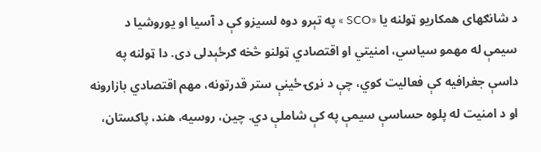د شانګهای همکاریو ټولنه یا «SCO » په تېرو دوه لسیزو کې د آسیا او یوروشیا د سیمې له مهمو سیاسي، امنیتي او اقتصادي ټولنو څخه ګرځېدلی دی. دا ټولنه په داسې جغرافیه کې فعالیت کوي، چې د نړۍ ځینې ستر قدرتونه، مهم اقتصادي بازارونه او د امنیت له پلوه حساسې سیمې په کې شاملې دي. چین، روسیه، هند، پاکستان،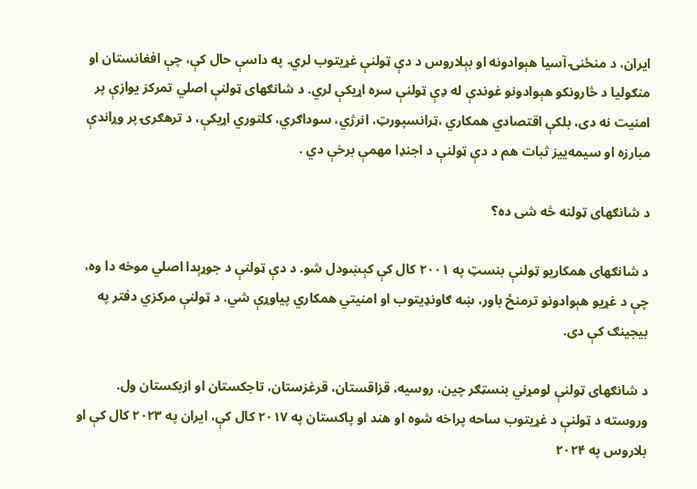ایران، د منځنۍ آسیا هېوادونه او بېلاروس د دې ټولنې غړیتوب لري. په داسې حال کې، چې افغانستان او منګولیا د څارونکو هېوادونو غوندې له ډې ټولنې سره اړیکې لري. د شانګهای ټولنې اصلي تمرکز یوازې پر امنیت نه دی، بلکې اقتصادي همکاري ،ټرانسپورټ، انرژي، سوداګري، کلتوري اړیکې، د ترهګرۍ پر وړاندې مبارزه او سیمه‌ییز ثبات هم د دې ټولنې د اجنډا مهمې برخې دي .

د شانګهای ټولنه څه شی ده؟

د شانګهای همکاریو ټولنې بنسټ په ۲۰۰۱ کال کې کېښودل شو. د دې ټولنې د جوړېدا اصلي موخه دا وه، چې د غړیو هېوادونو ترمنځ باور، ښه ګاونډیتوب او امنیتي همکاري پیاوړې شي. د ټولنې مرکزي دفتر په بیجینګ کې دی.

د شانګهای ټولنې لومړني بنسټګر چین، روسیه، قزاقستان، قرغزستان، تاجکستان او ازبکستان ول. وروسته د ټولنې د غړیتوب ساحه پراخه شوه او هند او پاکستان په ۲۰۱۷ کال کې، ایران په ۲۰۲۳ کال کې او بلاروس په ۲۰۲۴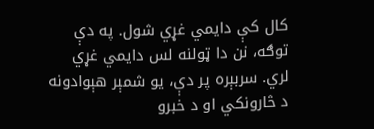کال کې دایمي غړي شول. په دې توګه، نن دا ټولنه لس دایمي غړي لري. سربېره پر دې، یو شمېر هېوادونه د څارونکي او د خبرو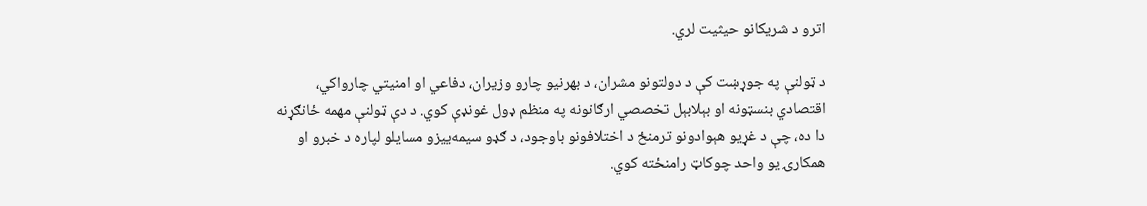اترو د شریکانو حیثیت لري.

د ټولنې په جوړښت کې د دولتونو مشران، د بهرنیو چارو وزیران، دفاعي او امنیتي چارواکي، اقتصادي بنسټونه او بېلابېل تخصصي ارګانونه په منظم ډول غونډې کوي. د دې ټولنې مهمه ځانګړنه دا ده، چې د غړیو هېوادونو ترمنځ د اختلافونو باوجود، د ګډو سیمه‌ییزو مسایلو لپاره د خبرو او همکارۍ یو واحد چوکاټ رامنځته کوي.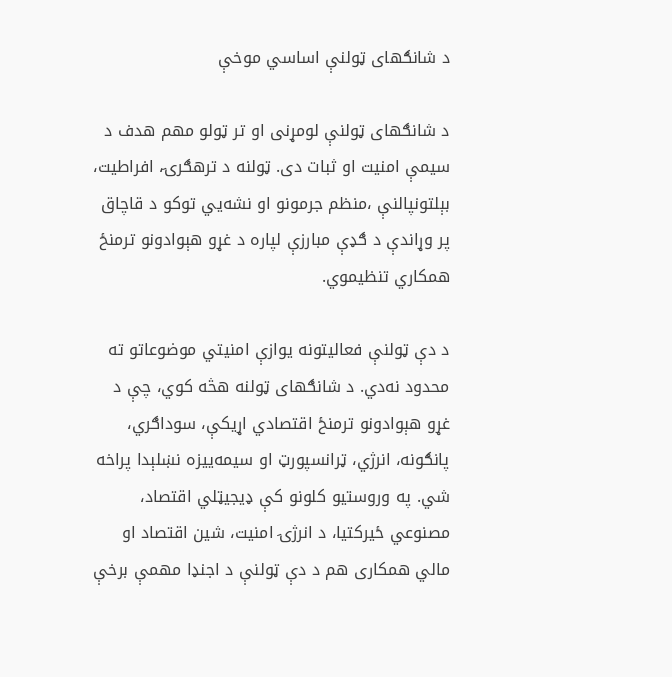د شانګهای ټولنې اساسي موخې

د شانګهای ټولنې لومړنی او تر ټولو مهم هدف د سیمې امنیت او ثبات دی. ټولنه د ترهګرۍ، افراطیت، بېلتونپالنې ،منظم جرمونو او نشه‌یي توکو د قاچاق پر وړاندې د ګډې مبارزې لپاره د غړو هېوادونو ترمنځ همکاري تنظیموي.

د دې ټولنې فعالیتونه یوازې امنیتي موضوعاتو ته محدود نه‌دي. د شانګهای ټولنه هڅه کوي، چې د غړو هېوادونو ترمنځ اقتصادي اړیکې، سوداګري، پانګونه، انرژي، ټرانسپورټ او سیمه‌ییزه نښلېدا پراخه شي. په وروستیو کلونو کې ډیجیټلي اقتصاد، مصنوعي ځیرکتیا، د انرژۍ امنیت، شین اقتصاد او مالي همکاری هم د دې ټولنې د اجنډا مهمې برخې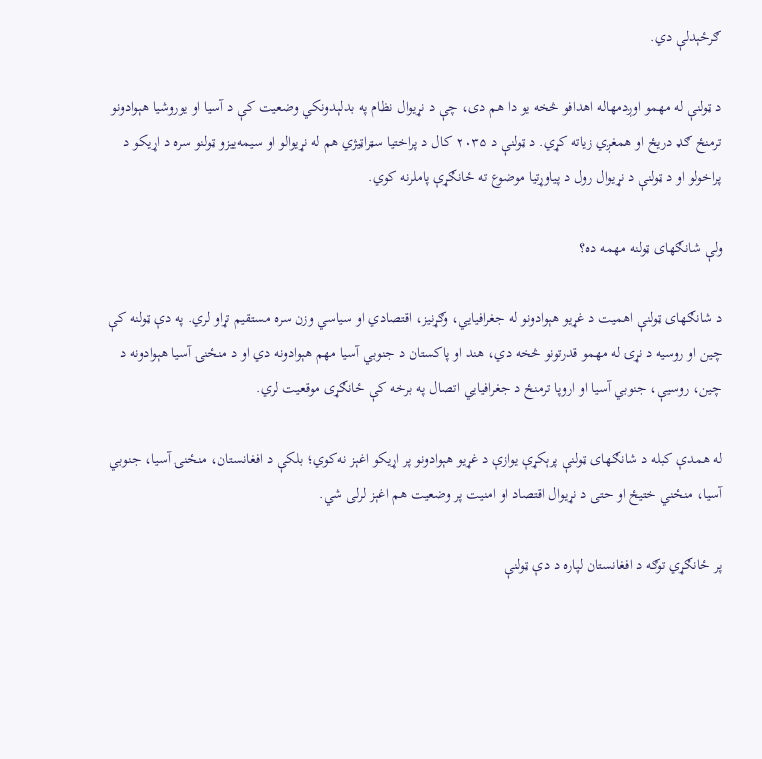ګرځېدلې دي.

د ټولنې له مهمو اوږدمهاله اهدافو څخه یو دا هم دی، چې د نړیوال نظام په بدلېدونکي وضعیت کې د آسیا او یوروشیا هېوادونو ترمنځ ګډ دریځ او همغږي زیاته کړي. د ټولنې د ۲۰۳۵ کال د پراختیا سټراټیژي هم له نړیوالو او سیمه‌ییزو ټولنو سره د اړیکو د پراخولو او د ټولنې د نړیوال رول د پیاوړتیا موضوع ته ځانګړې پاملرنه کوي.

ولې شانګهای ټولنه مهمه ده؟

د شانګهای ټولنې اهمیت د غړیو هېوادونو له جغرافیایي، وګړنیز، اقتصادي او سیاسي وزن سره مستقیم تړاو لري. په دې ټولنه کې چین او روسیه د نړۍ له مهمو قدرتونو څخه دي، هند او پاکستان د جنوبي آسیا مهم هېوادونه دي او د منځنۍ آسیا هېوادونه د چین، روسیې، جنوبي آسیا او اروپا ترمنځ د جغرافیایي اتصال په برخه کې ځانګړی موقعیت لري.

له همدې کبله د شانګهای ټولنې پرېکړې یوازې د غړیو هېوادونو پر اړیکو اغېز نه‌کوي؛ بلکې د افغانستان، منځنۍ آسیا، جنوبي آسیا، منځني ختیځ او حتی د نړیوال اقتصاد او امنیت پر وضعیت هم اغېز لرلی شي.

پر ځانګړي توګه د افغانستان لپاره د دې ټولنې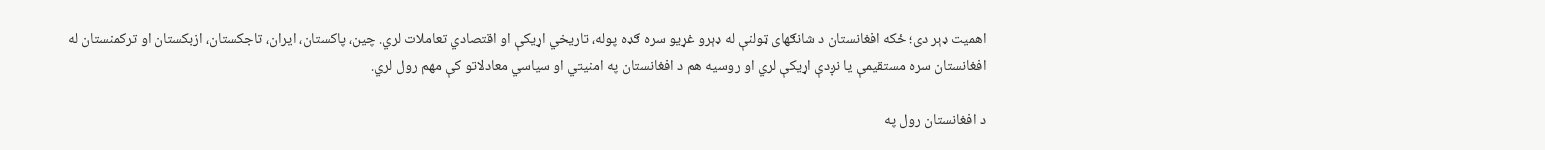اهمیت ډېر دی؛ ځکه افغانستان د شانګهای ټولنې له ډېرو غړیو سره ګډه پوله، تاریخي اړیکې او اقتصادي تعاملات لري. چین، پاکستان، ایران، تاجکستان، ازبکستان او ترکمنستان له افغانستان سره مستقیمې یا نږدې اړیکې لري او روسیه هم د افغانستان په امنیتي او سیاسي معادلاتو کې مهم رول لري.

د افغانستان رول په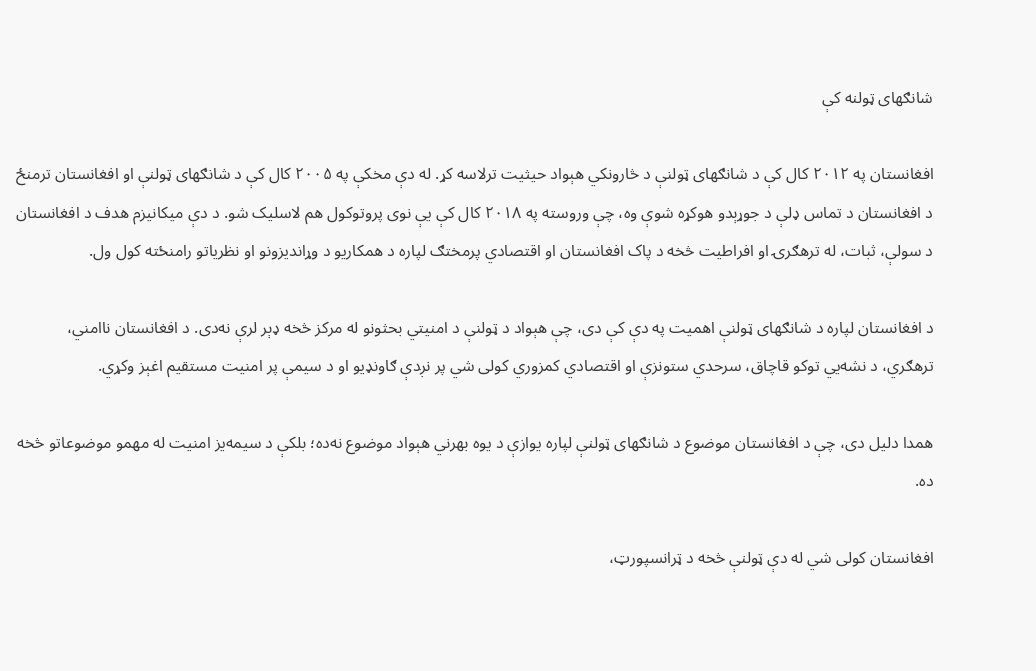شانګهای ټولنه کې

افغانستان په ۲۰۱۲ کال کې د شانګهای ټولنې د څارونکي هېواد حیثیت ترلاسه کړ. له دې مخکې په ۲۰۰۵ کال کې د شانګهای ټولنې او افغانستان ترمنځ د افغانستان د تماس ډلې د جوړېدو هوکړه شوې وه، چې وروسته په ۲۰۱۸ کال کې یې نوی پروتوکول هم لاسلیک شو. د دې میکانیزم هدف د افغانستان د سولې، ثبات، له ترهګرۍ او افراطیت څخه د پاک افغانستان او اقتصادي پرمختګ لپاره د همکاریو د وړاندیزونو او نظریاتو رامنځته کول ول.

د افغانستان لپاره د شانګهای ټولنې اهمیت په دې کې دی، چې هېواد د ټولنې د امنیتي بحثونو له مرکز څخه ډېر لرې نه‌دی. د افغانستان ناامني، ترهګري، د نشه‌یي توکو قاچاق، سرحدي ستونزې او اقتصادي کمزوري کولی شي پر نږدې ګاونډیو او د سیمې پر امنیت مستقیم اغېز وکړي.

همدا دلیل دی، چې د افغانستان موضوع د شانګهای ټولنې لپاره یوازې د یوه بهرني هېواد موضوع نه‌ده؛ بلکې د سیمه‌یز امنیت له مهمو موضوعاتو څخه ده.

افغانستان کولی شي له دې ټولنې څخه د ټرانسپورټ،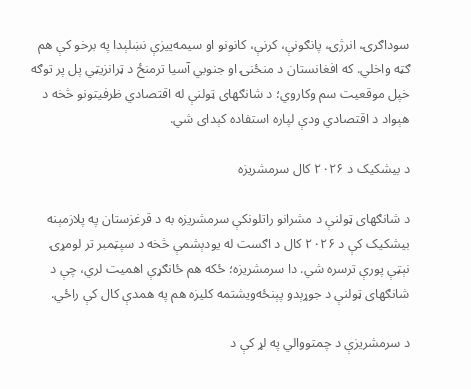سوداګرۍ، انرژۍ، پانګونې، کرنې، کانونو او سیمه‌ییزې نښلېدا په برخو کې هم ګټه واخلي. که افغانستان د منځنۍ او جنوبي آسیا ترمنځ د ټرانزیټي پل پر توګه خپل موقعیت سم وکاروي؛ د شانګهای ټولنې له اقتصادي ظرفیتونو څخه د هېواد د اقتصادي ودې لپاره استفاده کېدای شي.

د بیشکیک د ۲۰۲۶ کال سرمشریزه

د شانګهای ټولنې د مشرانو راتلونکې سرمشریزه به د قرغزستان په پلازمېنه بیشکیک کې د ۲۰۲۶ کال د اګست له یودېشمې څخه د سپټمبر تر لومړۍ نېټې پورې ترسره شي. دا سرمشریزه؛ ځکه هم ځانګړې اهمیت لري، چې د شانګهای ټولنې د جوړېدو پېنځه‌ویشتمه کلیزه هم په همدې کال کې راځي.

د سرمشریزې د چمتووالي په لړ کې د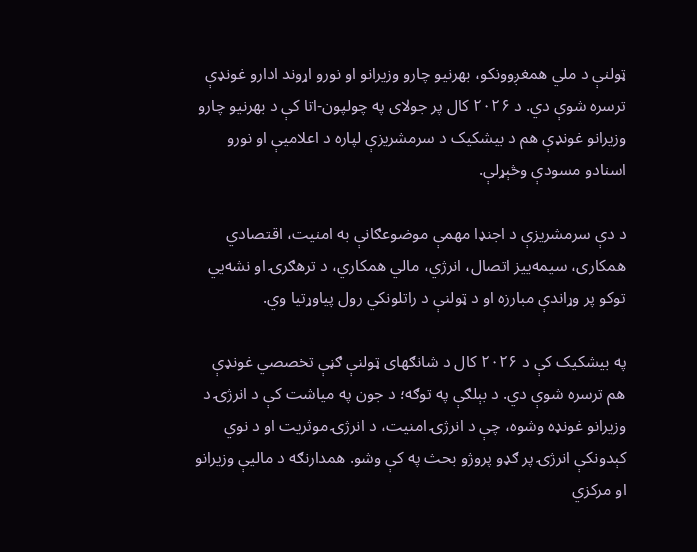ټولنې د ملي همغږوونکو، بهرنیو چارو وزیرانو او نورو اړوند ادارو غونډې ترسره شوې دي. د ۲۰۲۶ کال پر جولای په چولپون-اتا کې د بهرنیو چارو وزیرانو غونډې هم د بیشکیک د سرمشریزې لپاره د اعلامیې او نورو اسنادو مسودې وڅېړلې.

د دې سرمشریزې د اجنډا مهمې موضوعګانې به امنیت، اقتصادي همکاری، سیمه‌ییز اتصال، انرژي، مالي همکاري، د ترهګرۍ او نشه‌یي توکو پر وړاندې مبارزه او د ټولنې د راتلونکي رول پیاوړتیا وي.

په بیشکیک کې د ۲۰۲۶ کال د شانګهای ټولنې ګڼې تخصصي غونډې هم ترسره شوې دي. د بېلګې په توګه؛ د جون په میاشت کې د انرژۍ د وزیرانو غونډه وشوه، چې د انرژۍ امنیت، د انرژۍ موثریت او د نوي کېدونکې انرژۍ پر ګډو پروژو بحث په کې وشو. همدارنګه د ماليې وزیرانو او مرکزي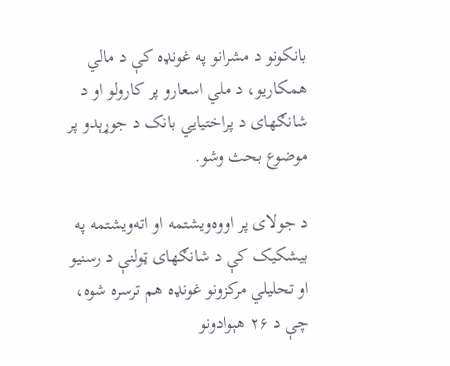بانکونو د مشرانو په غونډه کې د مالي همکاریو، د ملي اسعارو پر کارولو او د شانګهای د پراختیایي بانک د جوړېدو پر موضوع بحث وشو.

د جولای پر اووه‌ویشتمه او اته‌ویشتمه په بیشکیک کې د شانګهای ټولنې د رسنیو او تحلیلي مرکزونو غونډه هم ترسره شوه، چې د ۲۶ هېوادونو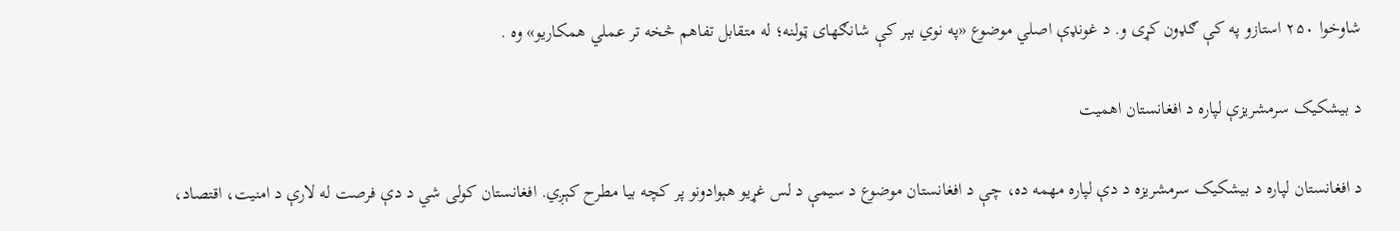شاوخوا ۲۵۰ استازو په کې ګډون کړی و. د غونډې اصلي موضوع «په نوي بېر کې شانګهای ټولنه؛ له متقابل تفاهم څخه تر عملي همکاریو» وه .

د بیشکیک سرمشریزې لپاره د افغانستان اهمیت

د افغانستان لپاره د بیشکیک سرمشریزه د دې لپاره مهمه ده، چې د افغانستان موضوع د سیمې د لس غړیو هېوادونو پر کچه بیا مطرح کېږي. افغانستان کولی شي د دې فرصت له لارې د امنیت، اقتصاد،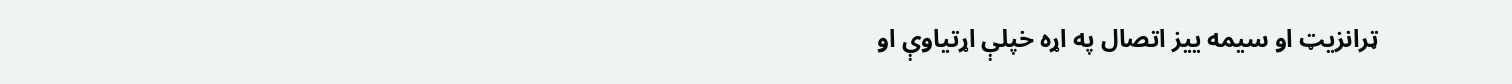ټرانزیټ او سیمه ییز اتصال په اړه خپلې اړتیاوې او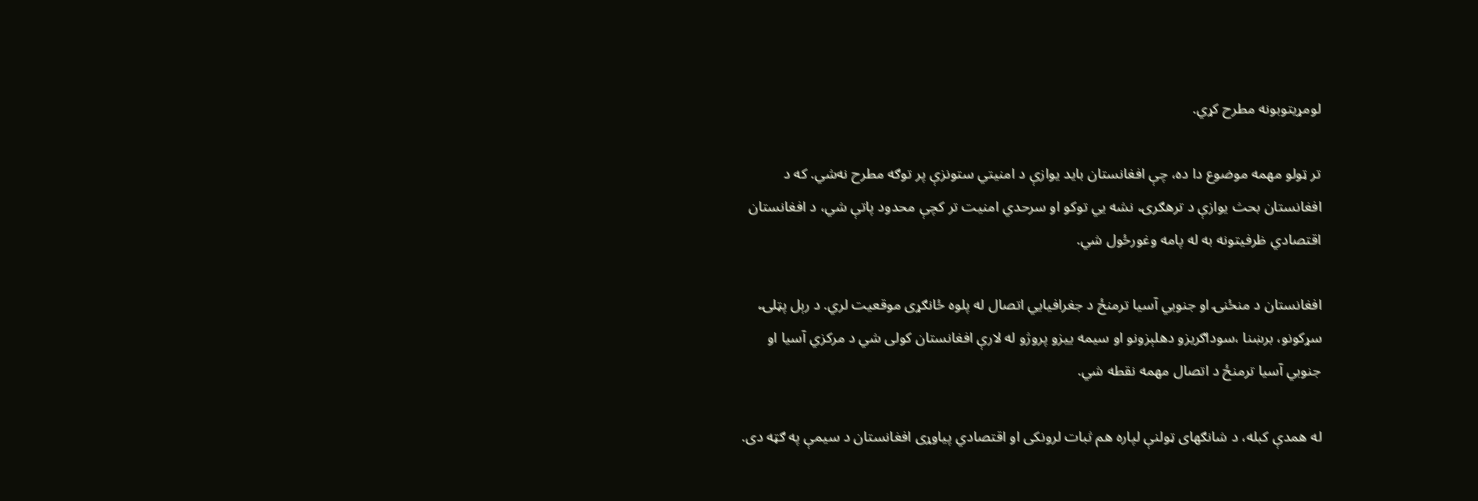لومړیتوبونه مطرح کړي.

تر ټولو مهمه موضوع دا ده، چې افغانستان باید یوازې د امنیتي ستونزې پر توګه مطرح نه‌شي. که د افغانستان بحث یوازې د ترهګرۍ، نشه یي توکو او سرحدي امنیت تر کچې محدود پاتې شي، د افغانستان اقتصادي ظرفیتونه به له پامه وغورځول شي.

افغانستان د منځنۍ او جنوبي آسیا ترمنځ د جغرافیایي اتصال له پلوه ځانګړی موقعیت لري. د رېل پټلۍ، سړکونو، برښنا ،سوداګریزو دهلېزونو او سیمه ییزو پروژو له لارې افغانستان کولی شي د مرکزي آسیا او جنوبي آسیا ترمنځ د اتصال مهمه نقطه شي.

له همدې کبله، د شانګهای ټولنې لپاره هم ثبات لرونکی او اقتصادي پیاوړی افغانستان د سیمې په ګټه دی.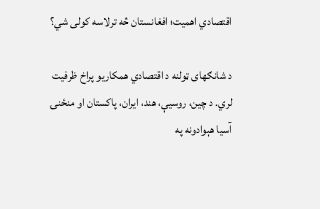اقتصادي اهمیت؛ افغانستان څه ترلاسه کولی شي؟

د شانګهای ټولنه د اقتصادي همکاریو پراخ ظرفیت لري. د چین، روسیې، هند، ایران، پاکستان او منځنۍ آسیا هېوادونه په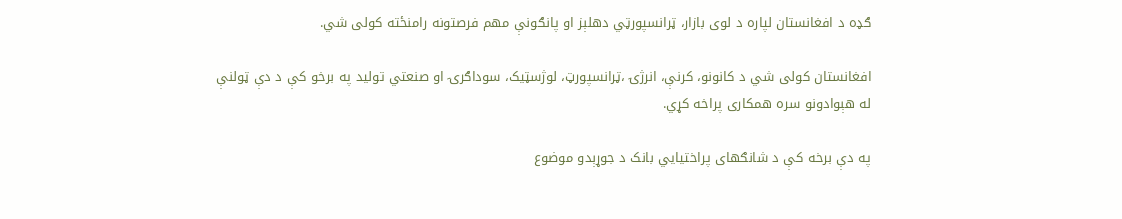ګډه د افغانستان لپاره د لوی بازار، ټرانسپورټي دهلېز او پانګونې مهم فرصتونه رامنځته کولی شي.

افغانستان کولی شي د کانونو، کرنې، انرژۍ ،ټرانسپورټ، لوژسټیک، سوداګرۍ او صنعتي تولید په برخو کې د دې ټولنې له هېوادونو سره همکاری پراخه کړي.

په دې برخه کې د شانګهای پراختیایي بانک د جوړېدو موضوع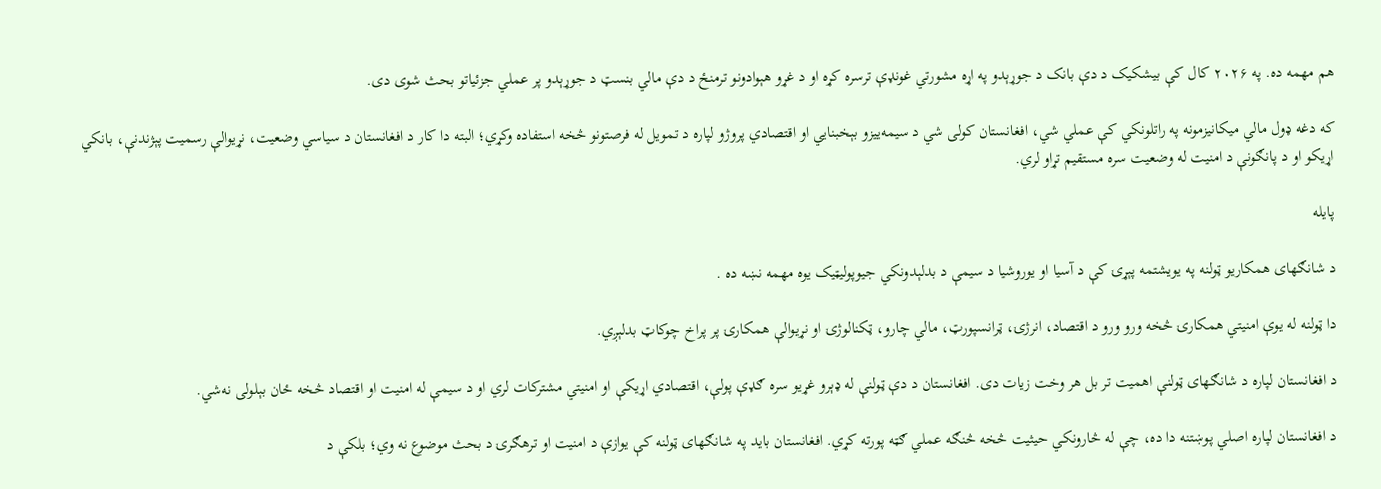هم مهمه ده. په ۲۰۲۶ کال کې بیشکیک د دې بانک د جوړېدو په اړه مشورتي غونډې ترسره کړه او د غړو هېوادونو ترمنځ د دې مالي بنسټ د جوړېدو پر عملي جزئیاتو بحث شوی دی.

که دغه ډول مالي میکانیزمونه په راتلونکي کې عملي شي، افغانستان کولی شي د سیمه‌ییزو بېخبنایي او اقتصادي پروژو لپاره د تمویل له فرصتونو څخه استفاده وکړي؛ البته دا کار د افغانستان د سیاسي وضعیت، نړیوالې رسمیت پېژندنې، بانکي اړیکو او د پانګونې د امنیت له وضعیت سره مستقیم تړاو لري.

پایله

د شانګهای همکاریو ټولنه په یویشتمه پېړۍ کې د آسیا او یوروشیا د سیمې د بدلېدونکي جیوپولیټیک یوه مهمه نښه ده .

دا ټولنه له یوې امنیتي همکارۍ څخه ورو ورو د اقتصاد، انرژۍ، ټرانسپورټ، مالي چارو، ټکنالوژۍ او نړیوالې همکارۍ پر پراخ چوکاټ بدلېږي.

د افغانستان لپاره د شانګهای ټولنې اهمیت تر بل هر وخت زیات دی. افغانستان د دې ټولنې له ډېرو غړیو سره ګډې پولې، اقتصادي اړیکې او امنیتي مشترکات لري او د سیمې له امنیت او اقتصاد څخه ځان بېلولی نه‌شي.

د افغانستان لپاره اصلي پوښتنه دا ده، چې له څارونکي حیثیت څخه څنګه عملي ګټه پورته کړي. افغانستان باید په شانګهای ټولنه کې یوازې د امنیت او ترهګرۍ د بحث موضوع نه وي؛ بلکې د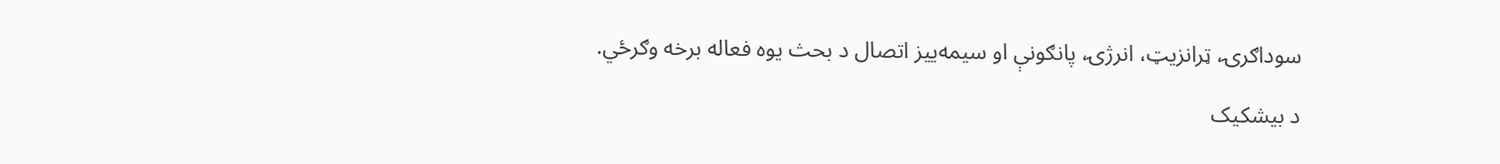سوداګرۍ، ټرانزیټ، انرژۍ، پانګونې او سیمه‌ییز اتصال د بحث یوه فعاله برخه وګرځي.

د بیشکیک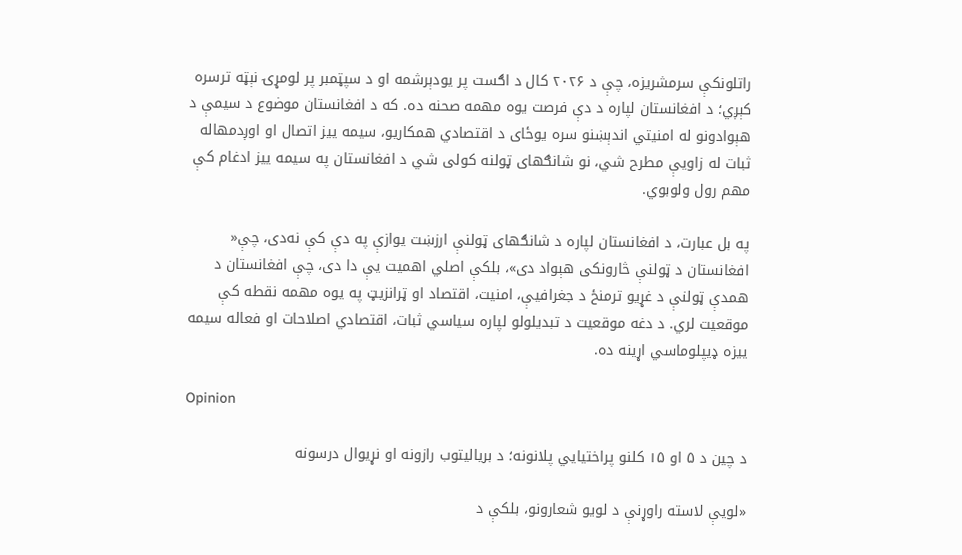راتلونکې سرمشریزه، چې د ۲۰۲۶ کال د اګست پر یودېرشمه او د سپټمبر پر لومړۍ نېټه ترسره کېږي؛ د افغانستان لپاره د دې فرصت یوه مهمه صحنه ده. که د افغانستان موضوع د سیمې د هېوادونو له امنیتي اندېښنو سره یوځای د اقتصادي همکاریو، سیمه ییز اتصال او اوږدمهاله ثبات له زاویې مطرح شي، نو شانګهای ټولنه کولی شي د افغانستان په سیمه ییز ادغام کې مهم رول ولوبوي.

په بل عبارت، د افغانستان لپاره د شانګهای ټولنې ارزښت یوازې په دې کې نه‌دی، چې« افغانستان د ټولنې څارونکی هېواد دی»، بلکې اصلي اهمیت یې دا دی، چې افغانستان د همدې ټولنې د غړیو ترمنځ د جغرافیې، امنیت، اقتصاد او ټرانزیټ په یوه مهمه نقطه کې موقعیت لري. د دغه موقعیت د تبدیلولو لپاره سیاسي ثبات، اقتصادي اصلاحات او فعاله سیمه ییزه ډیپلوماسي اړینه ده.

Opinion

د چین د ۵ او ۱۵ کلنو پراختیايي پلانونه؛ د بريالیتوب رازونه او نړيوال درسونه

«لويې لاسته راوړنې د لويو شعارونو، بلکې د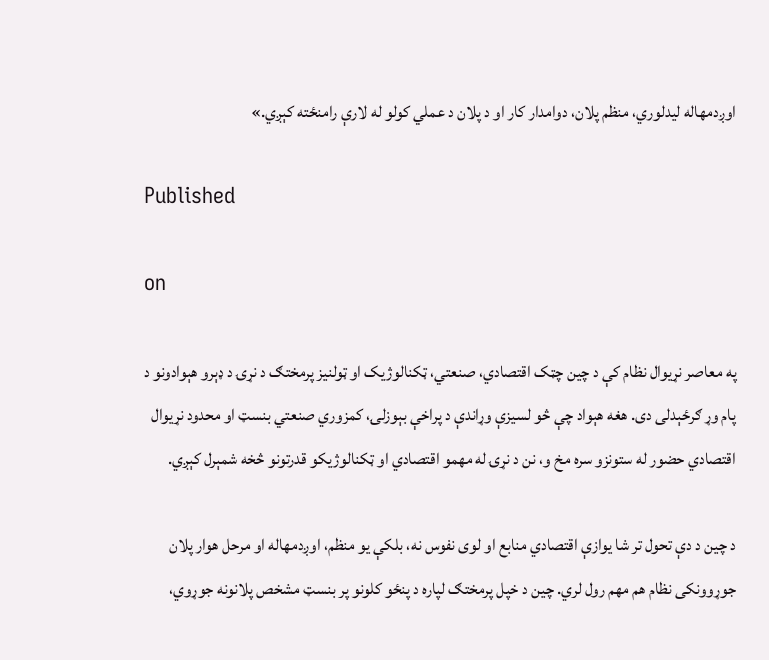اوږدمهاله لیدلوري، منظم پلان، دوامدار کار او د پلان د عملي کولو له لارې رامنځته کېږي.»

Published

on

په معاصر نړیوال نظام کې د چین چټک اقتصادي، صنعتي، ټکنالوژیک او ټولنیز پرمختګ د نړۍ د ډېرو هېوادونو د پام وړ ګرځېدلی دی. هغه هېواد چې څو لسیزې وړاندې د پراخې بېوزلۍ، کمزوري صنعتي بنسټ او محدود نړیوال اقتصادي حضور له ستونزو سره مخ و، نن د نړۍ له مهمو اقتصادي او ټکنالوژیکو قدرتونو څخه شمېرل کېږي.

د چین د دې تحول تر شا یوازې اقتصادي منابع او لوی نفوس نه، بلکې یو منظم، اوږدمهاله او مرحل هوار پلان جوړوونکی نظام هم مهم رول لري. چین د خپل پرمختګ لپاره د پنځو کلونو پر بنسټ مشخص پلانونه جوړوي،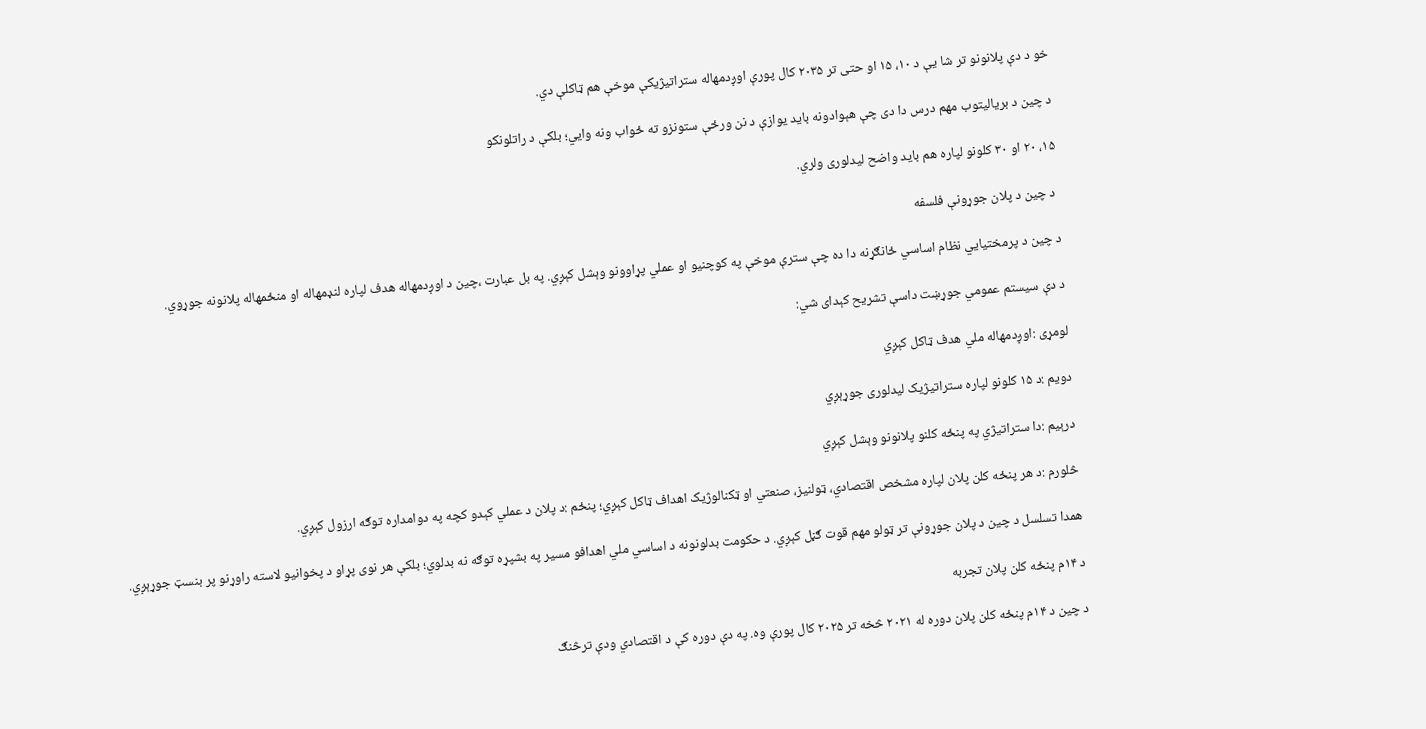خو د دې پلانونو تر شا یې د ۱۰، ۱۵ او حتی تر ۲۰۳۵ کال پورې اوږدمهاله ستراتیژیکې موخې هم ټاکلې دي.

د چین د بریالیتوب مهم درس دا دی چې هېوادونه باید یوازې د نن ورځې ستونزو ته ځواب ونه وایي؛ بلکې د راتلونکو

۱۵، ۲۰ او ۳۰ کلونو لپاره هم باید واضح لیدلوری ولري.

 د چین د پلان جوړونې فلسفه

د چین د پرمختیایي نظام اساسي ځانګړنه دا ده چې سترې موخې په کوچنیو او عملي پړاوونو وېشل کېږي. په بل عبارت ،چین د اوږدمهاله هدف لپاره لنډمهاله او منځمهاله پلانونه جوړوي.

د دې سیستم عمومي جوړښت داسې تشریح کېدای شي:

لومړی :اوږدمهاله ملي هدف ټاکل کېږي

دويم :د ۱۵ کلونو لپاره ستراتیژیک لیدلوری جوړېږي

درېیم :دا ستراتیژي په پنځه کلنو پلانونو وېشل کېږي

څلورم :د هر پنځه کلن پلان لپاره مشخص اقتصادي، ټولنیز، صنعتي او ټکنالوژیک اهداف ټاکل کېږي؛ پنځم :د پلان د عملي کېدو کچه په دوامداره توګه ارزول کېږي.

همدا تسلسل د چین د پلان جوړونې تر ټولو مهم قوت ګڼل کېږي. د حکومت بدلونونه د اساسي ملي اهدافو مسیر په بشپړه توګه نه بدلوي؛ بلکې هر نوی پړاو د پخوانیو لاسته راوړنو پر بنسټ جوړېږي.

د ۱۴م پنځه کلن پلان تجربه

د چین د ۱۴م پنځه کلن پلان دوره له ۲۰۲۱ څخه تر ۲۰۲۵ کال پورې وه. په دې دوره کې د اقتصادي ودې ترڅنګ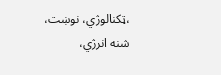،ټکنالوژي، نوښت، شنه انرژي،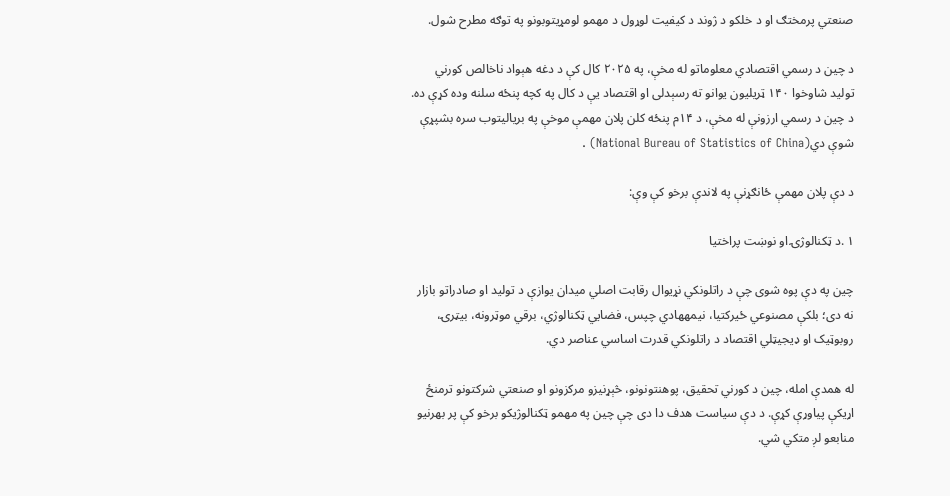صنعتي پرمختګ او د خلکو د ژوند د کیفیت لوړول د مهمو لومړیتوبونو په توګه مطرح شول.

د چین د رسمي اقتصادي معلوماتو له مخې، په ۲۰۲۵ کال کې د دغه هېواد ناخالص کورني تولید شاوخوا ۱۴۰ ټریلیون یوانو ته رسېدلی او اقتصاد یې د کال په کچه پنځه سلنه وده کړې ده. د چین د رسمي ارزونې له مخې، د ۱۴م پنځه کلن پلان مهمې موخې په بریالیتوب سره بشپړې شوې دي(National Bureau of Statistics of China) .

د دې پلان مهمې ځانګړنې په لاندې برخو کې وې:

۱ .د ټکنالوژۍ او نوښت پراختیا

چین په دې پوه شوی چې د راتلونکي نړیوال رقابت اصلي میدان یوازې د تولید او صادراتو بازار نه دی؛ بلکې مصنوعي ځیرکتیا، نیمههادي چپس، فضایي ټکنالوژي، برقي موټرونه، بیټرۍ، روبوټیک او ډیجیټلي اقتصاد د راتلونکي قدرت اساسي عناصر دي.

له همدې امله، چین د کورني تحقیق، پوهنتونونو، څېړنیزو مرکزونو او صنعتي شرکتونو ترمنځ اړیکې پیاوړې کړې. د دې سیاست هدف دا دی چې چین په مهمو ټکنالوژیکو برخو کې پر بهرنیو منابعو لږ متکي شي.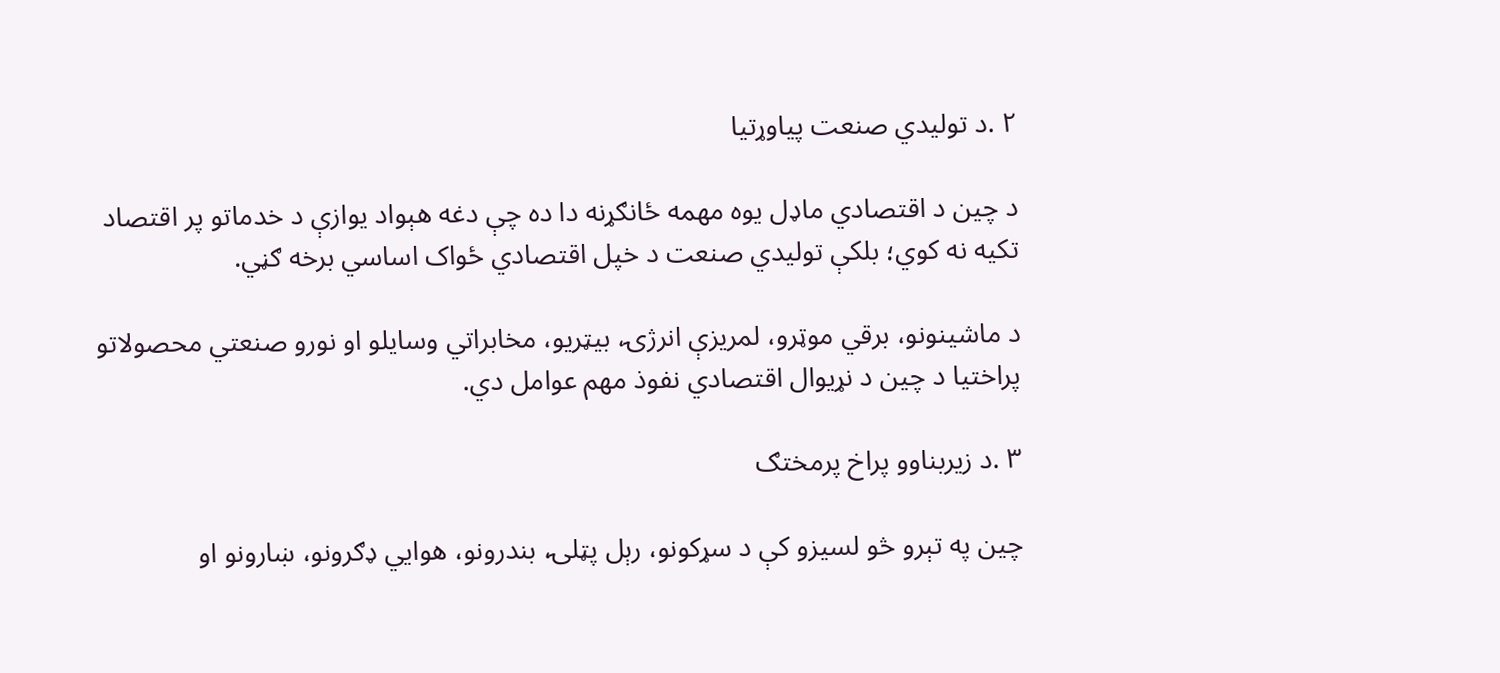۲ .د تولیدي صنعت پیاوړتیا

د چین د اقتصادي ماډل یوه مهمه ځانګړنه دا ده چې دغه هېواد یوازې د خدماتو پر اقتصاد تکیه نه کوي؛ بلکې تولیدي صنعت د خپل اقتصادي ځواک اساسي برخه ګڼي.

د ماشینونو، برقي موټرو، لمریزې انرژۍ، بیټریو، مخابراتي وسایلو او نورو صنعتي محصولاتو پراختیا د چین د نړیوال اقتصادي نفوذ مهم عوامل دي.

۳ .د زيربناوو پراخ پرمختګ

چین په تېرو څو لسیزو کې د سړکونو، رېل پټلۍ، بندرونو، هوایي ډګرونو، ښارونو او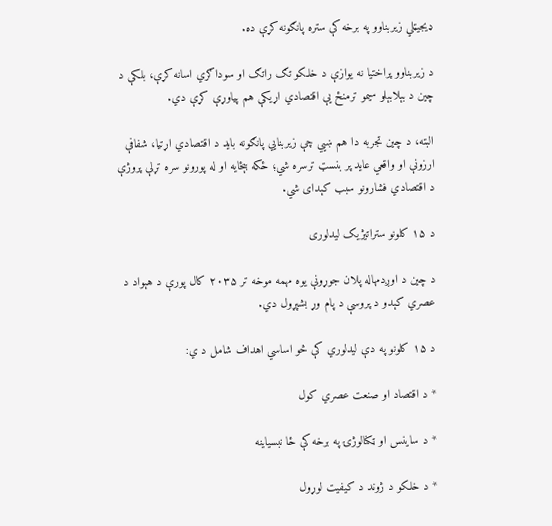ډیجیټلي زیربناوو په برخه کې ستره پانګونه کړې ده.

د زیربناوو پراختیا نه یوازې د خلکو تګ راتګ او سوداګري اسانه کړې، بلکې د چین د بېلابېلو سیمو ترمنځ یې اقتصادي اړیکې هم پیاوړې کړې دي.

البته، د چین تجربه دا هم ښیي چې زیربنایي پانګونه باید د اقتصادي اړتیا، شفافې ارزونې او واقعي عاید پر بنسټ ترسره شي؛ ځکه بېځایه او له پورونو سره تړلې پروژې د اقتصادي فشارونو سبب کېدای شي.

د ۱۵ کلونو ستراتیژيک لیدلوری

د چین د اوږدمهاله پلان جوړونې یوه مهمه موخه تر ۲۰۳۵ کال پورې د هېواد د عصري کېدو د پروسې د پام وړ بشپړول دي.

د ۱۵ کلونو په دې لیدلوري کې څو اساسي اهداف شامل د ي:

* د اقتصاد او صنعت عصري کول

* د ساینس او ټکنالوژۍ په برخه کې ځا نبسیاینه

* د خلکو د ژوند د کیفیت لوړول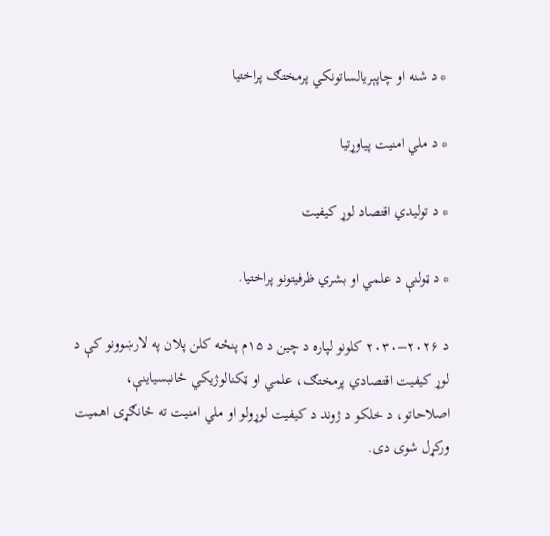* د شنه او چاپېریالساتونکي پرمختګ پراختیا

* د ملي امنیت پیاوړتیا

* د تولیدي اقتصاد لوړ کیفیت

* د ټولنې د علمي او بشري ظرفیتونو پراختیا.

د ۲۰۲۶–۲۰۳۰ کلونو لپاره د چین د ۱۵م پنځه کلن پلان په لارښوونو کې د لوړ کیفیت اقتصادي پرمختګ، علمي او ټکنالوژیکي ځانبسیاینې، اصلاحاتو، د خلکو د ژوند د کیفیت لوړولو او ملي امنیت ته ځانګړی اهمیت ورکړل شوی دی.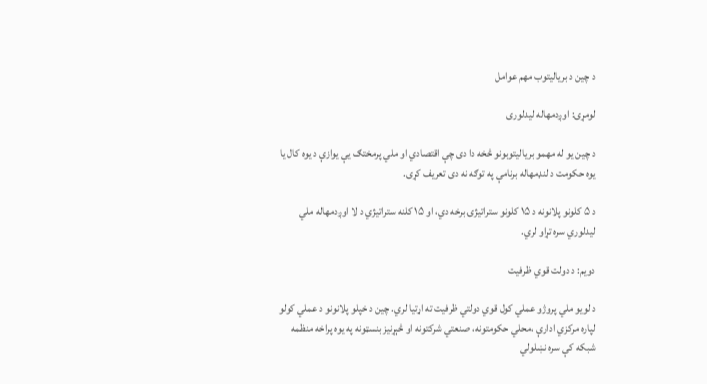د چین د بريالیتوب مهم عوامل

لومړی: اوږدمهاله لیدلوری

د چین یو له مهمو بریالیتوبونو څخه دا دی چې اقتصادي او ملي پرمختګ یې یوازې د یوه کال یا یوه حکومت د لنډمهاله برنامې په توګه نه دی تعریف کړی.

د ۵ کلونو پلانونه د ۱۵ کلونو ستراتیژۍ برخه دي، او ۱۵ کلنه ستراتیژي د لا اوږدمهاله ملي لیدلوري سره تړاو لري.

دويم: د دولت قوي ظرفیت

د لویو ملي پروژو عملي کول قوي دولتي ظرفیت ته اړتیا لري. چین د خپلو پلانونو د عملي کولو لپاره مرکزي ادارې ،محلي حکومتونه، صنعتي شرکتونه او څېړنیز بنسټونه په یوه پراخه منظمه شبکه کې سره نښلولي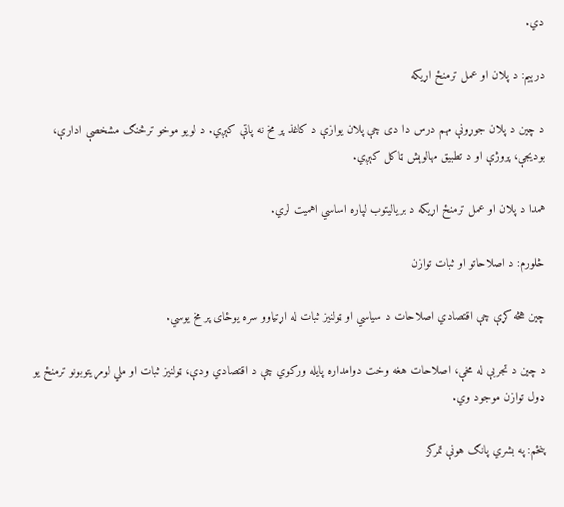دي.

درېیم: د پلان او عمل ترمنځ اړيکه

د چین د پلان جوړونې مهم درس دا دی چې پلان یوازې د کاغذ پر مخ نه پاتې کېږي. د لویو موخو ترڅنګ مشخصې ادارې، بودیجې، پروژې او د تطبیق مهالوېش ټاکل کېږي.

همدا د پلان او عمل ترمنځ اړیکه د بریالیتوب لپاره اساسي اهمیت لري.

څلورم: د اصلاحاتو او ثبات توازن

چین هڅه کړې چې اقتصادي اصلاحات د سیاسي او ټولنیز ثبات له اړتیاوو سره یوځای پر مخ یوسي.

د چین د تجربې له مخې، اصلاحات هغه وخت دوامداره پایله ورکوي چې د اقتصادي ودې، ټولنیز ثبات او ملي لومړیتوبونو ترمنځ یو ډول توازن موجود وي.

پنځم: په بشري پانګ هونې تمرکز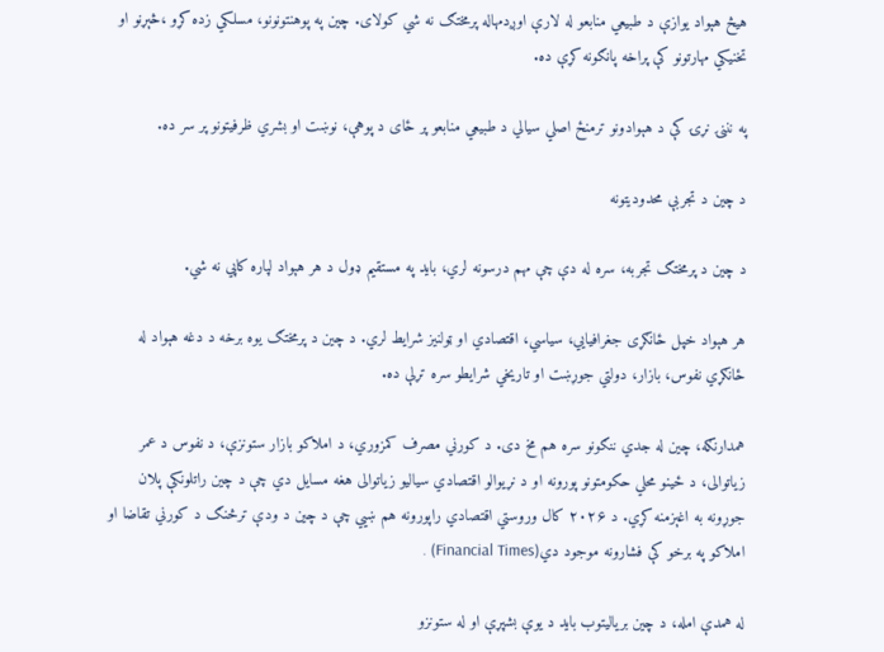هیڅ هېواد یوازې د طبیعي منابعو له لارې اوږدمهاله پرمختګ نه شي کولای. چین په پوهنتونونو، مسلکي زده کړو ،څېړنو او تخنیکي مهارتونو کې پراخه پانګونه کړې ده.

په نننۍ نړۍ کې د هېوادونو ترمنځ اصلي سیالي د طبیعي منابعو پر ځای د پوهې، نوښت او بشري ظرفیتونو پر سر ده.

د چین د تجربې محدوديتونه

د چین د پرمختګ تجربه، سره له دې چې مهم درسونه لري، باید په مستقیم ډول د هر هېواد لپاره کاپي نه شي.

هر هېواد خپل ځانګړی جغرافیایي، سیاسي، اقتصادي او ټولنیز شرایط لري. د چین د پرمختګ یوه برخه د دغه هېواد له ځانګړي نفوس، بازار، دولتي جوړښت او تاریخي شرایطو سره تړلې ده.

همدارنګه، چین له جدي ننګونو سره هم مخ دی. د کورني مصرف کمزوري، د املاکو بازار ستونزې، د نفوس د عمر زیاتوالی، د ځینو محلي حکومتونو پورونه او د نړیوالو اقتصادي سیالیو زیاتوالی هغه مسایل دي چې د چین راتلونکې پلان جوړونه به اغېزمنه کړي. د ۲۰۲۶ کال وروستي اقتصادي راپورونه هم ښیي چې د چین د ودې ترڅنګ د کورني تقاضا او املاکو په برخو کې فشارونه موجود دي(Financial Times) .

له همدې امله، د چین بریالیتوب باید د یوې بشپړې او له ستونزو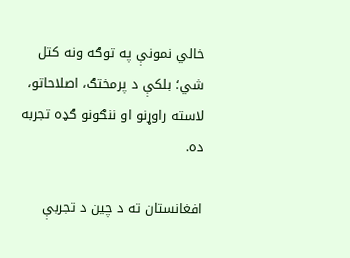خالي نمونې په توګه ونه کتل شي؛ بلکې د پرمختګ، اصلاحاتو، لاسته راوړنو او ننګونو ګډه تجربه ده.

افغانستان ته د چین د تجربې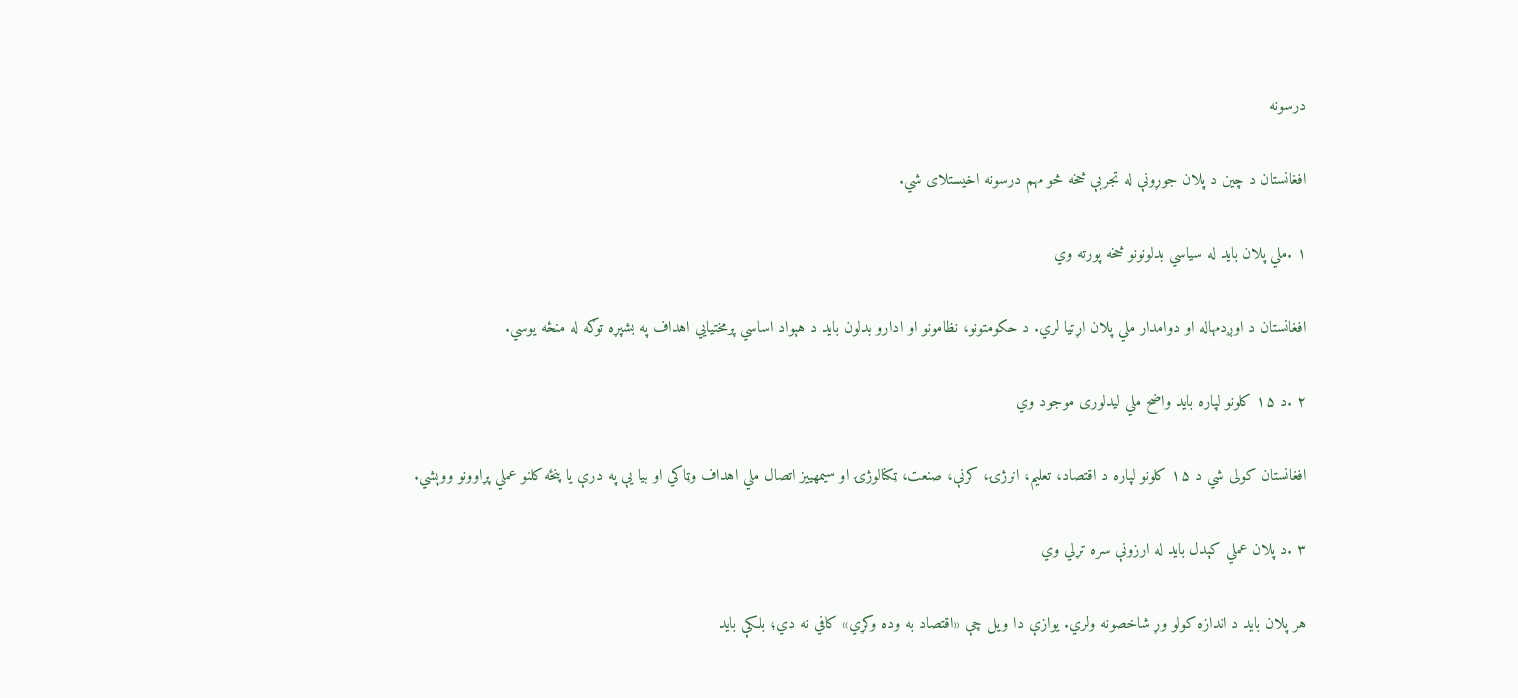درسونه

افغانستان د چین د پلان جوړونې له تجربې څخه څو مهم درسونه اخیستلای شي.

۱ .ملي پلان بايد له سیاسي بدلونونو څخه پورته وي

افغانستان د اوږدمهاله او دوامدار ملي پلان اړتیا لري. د حکومتونو، نظامونو او ادارو بدلون باید د هېواد اساسي پرمختیایي اهداف په بشپړه توګه له منځه یوسي.

۲ .د ۱۵ کلونو لپاره بايد واضح ملي لیدلوری موجود وي

افغانستان کولی شي د ۱۵ کلونو لپاره د اقتصاد، تعلیم، انرژۍ، کرنې، صنعت، ټکنالوژۍ او سیمهییز اتصال ملي اهداف وټاکي او بیا یې په درې یا پنځه کلنو عملي پړاوونو ووېشي.

۳ .د پلان عملي کېدل بايد له ارزونې سره تړلي وي

هر پلان باید د اندازه کولو وړ شاخصونه ولري. یوازې دا ویل چې «اقتصاد به وده وکړي» کافي نه دي؛ بلکې باید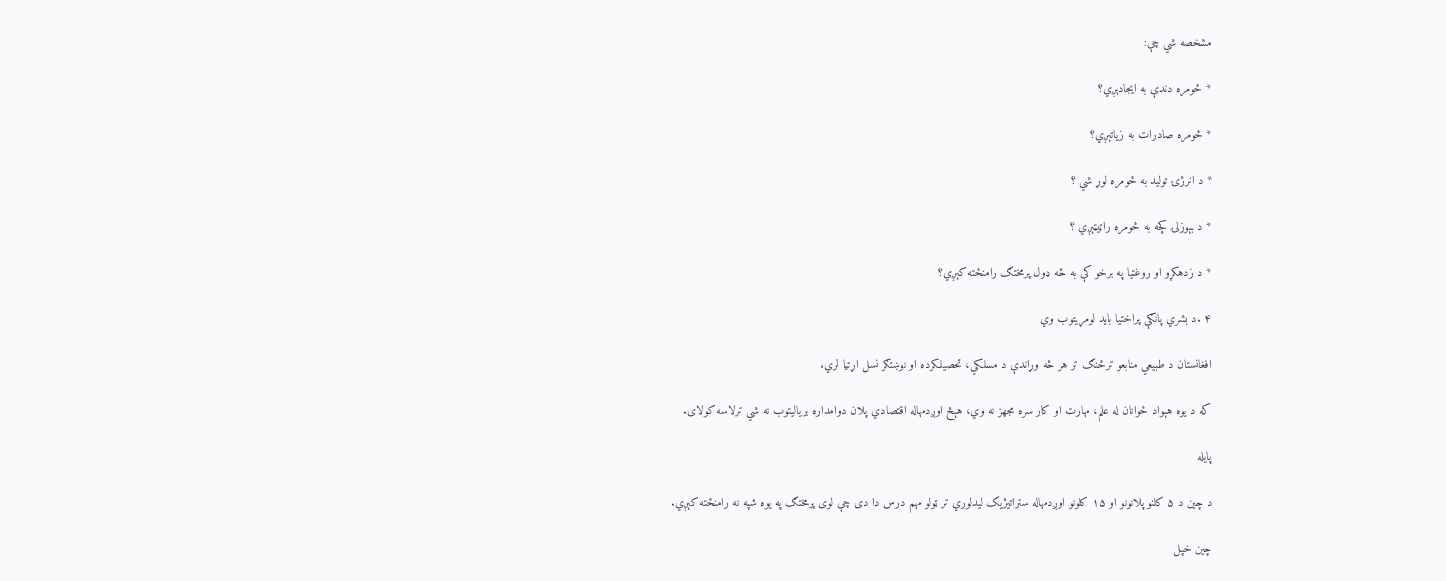مشخصه شي چې:

* څومره دندې به ایجادېږي؟

* څومره صادرات به زیاتېږي؟

* د انرژۍ تولید به څومره لوړ شي ؟

* د بېوزلۍ کچه به څومره راټیټېږي ؟

* د زدهکړو او روغتیا په برخو کې به څه ډول پرمختګ رامنځته کېږي؟

۴ .د بشري پانګې پراختیا بايد لومړيتوب وي

افغانستان د طبیعي منابعو ترڅنګ تر هر څه وړاندې د مسلکي، تحصیلکرده او نوښتګر نسل اړتیا لري.

که د یوه هېواد ځوانان له علم، مهارت او کار سره مجهز نه وي، هېڅ اوږدمهاله اقتصادي پلان دوامداره بریالیتوب نه شي ترلاسه کولای.

پايله

د چین د ۵ کلنو پلانونو او ۱۵ کلونو اوږدمهاله ستراتیژیک لیدلوري تر ټولو مهم درس دا دی چې لوی پرمختګ په یوه شپه نه رامنځته کېږي.

چین خپل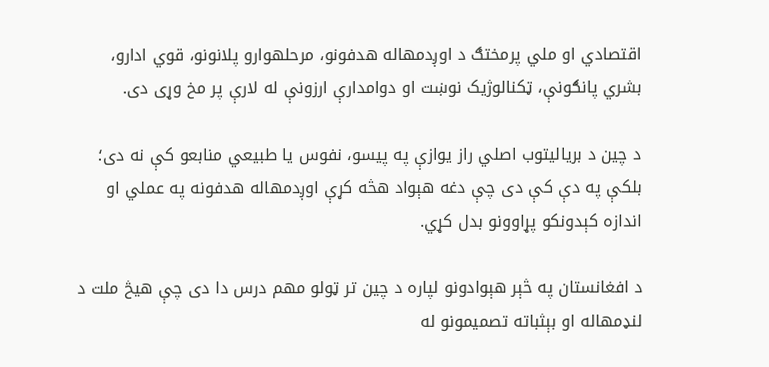اقتصادي او ملي پرمختګ د اوږدمهاله هدفونو، مرحلهوارو پلانونو، قوي ادارو، بشري پانګونې، ټکنالوژیک نوښت او دوامدارې ارزونې له لارې پر مخ وړی دی.

د چین د بریالیتوب اصلي راز یوازې په پیسو، نفوس یا طبیعي منابعو کې نه دی؛ بلکې په دې کې دی چې دغه هېواد هڅه کړې اوږدمهاله هدفونه په عملي او اندازه کېدونکو پړاوونو بدل کړي.

د افغانستان په څېر هېوادونو لپاره د چین تر ټولو مهم درس دا دی چې هیڅ ملت د لنډمهاله او بېثباته تصمیمونو له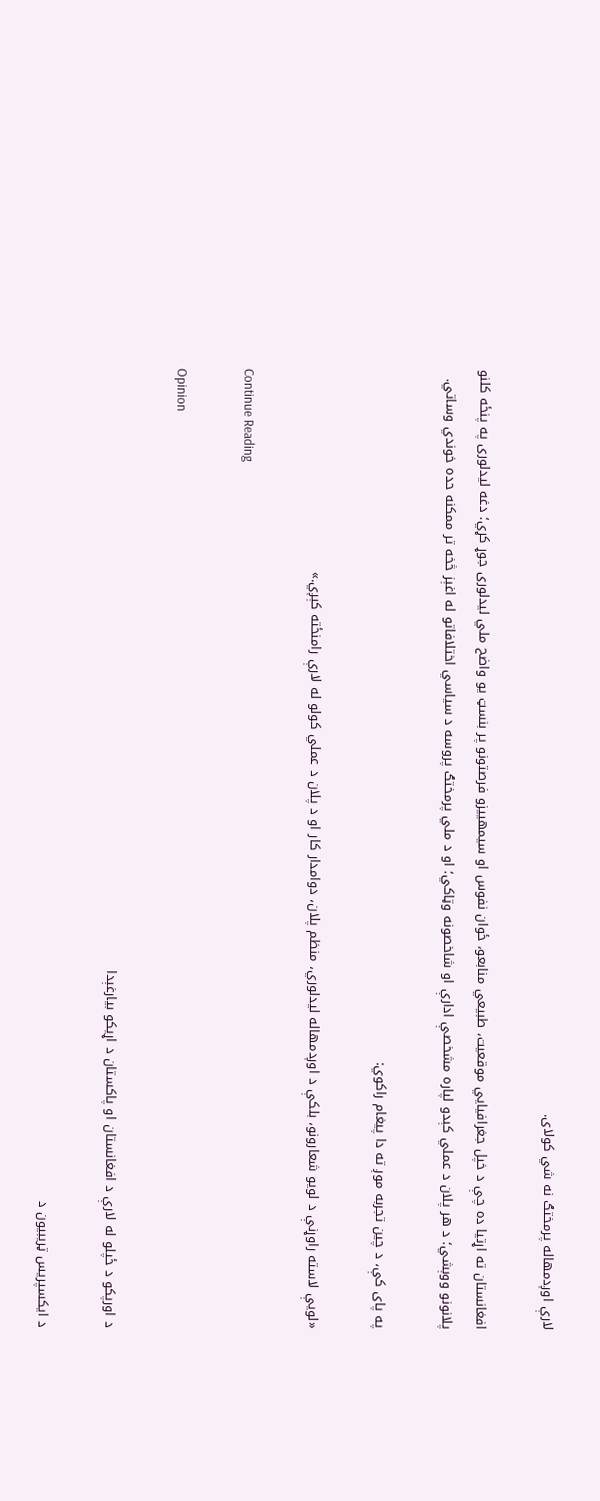لارې اوږدمهاله پرمختګ نه شي کولای.

افغانستان ته اړتیا ده چې د خپل جغرافیایي موقعیت، طبیعي منابعو، ځوان نفوس او سیمهییزو فرصتونو پر بنسټ یو واضح ملي لیدلوری جوړ کړي؛ دغه لیدلوری په پنځه کلنو پلانونو ووېشي؛ د هر پلان د عملي کېدو لپاره مشخصې ادارې او شاخصونه وټاکي؛ او د ملي پرمختګ پروسه د سیاسي اختلافاتو له اغېز څخه تر ممکنه حده خوندي وساتي.

په پای کې، د چین تجربه موږ ته دا پیغام راکوي:

«لويې لاسته راوړنې د لويو شعارونو، بلکې د اوږدمهاله لیدلوري، منظم پلان، دوامدار کار او د پلان د عملي کولو له لارې رامنځته کېږي.»

Continue Reading

Opinion

د اورپکو د ځپلو له لارې د افغانستان او پاکستان د اړیکو بیارغېدا

د ایکسپریس ټریبیون د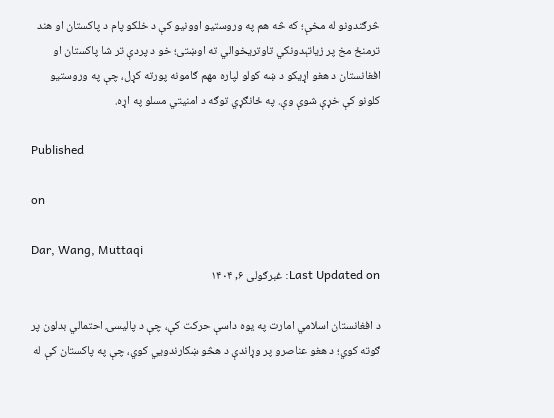څرګندونو له مخې؛ که څه هم په وروستیو اوونیو کې د خلکو پام د پاکستان او هند ترمنځ مخ پر زیاتېدونکي تاوتریخوالي ته اوښتی؛ خو د پردې تر شا پاکستان او افغانستان د هغو اړیکو د ښه کولو لپاره مهم ګامونه پورته کړل، چې په وروستیو کلونو کې خړې شوې وې. په ځانګړي توګه د امنیتي مسلو په اړه.

Published

on

Dar, Wang, Muttaqi
Last Updated on: غبرګولى ۶, ۱۴۰۴

د افغانستان اسلامي امارت په یوه داسې حرکت کې، چې د پالیسۍ احتمالي بدلون پر ګوته کوي؛ د هغو عناصرو پر وړاندې د هڅو ښکارندویي کوي، چې په پاکستان کې له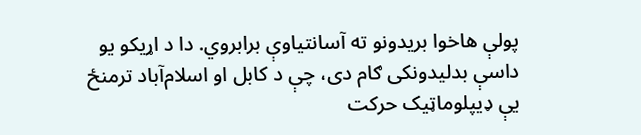پولې هاخوا بریدونو ته آسانتیاوې برابروي. دا د اړیکو یو داسې بدلیدونکی ګام دی، چې د کابل او اسلام‌آباد ترمنځ یې ډیپلوماټیک حرکت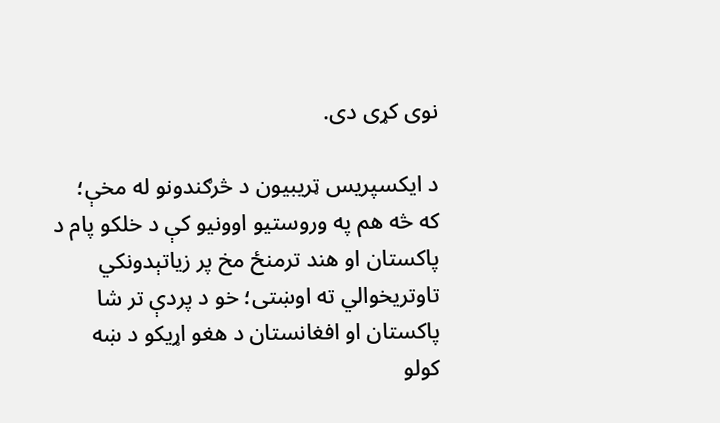نوی کړی دی.

د ایکسپریس ټریبیون د څرګندونو له مخې؛ که څه هم په وروستیو اوونیو کې د خلکو پام د پاکستان او هند ترمنځ مخ پر زیاتېدونکي تاوتریخوالي ته اوښتی؛ خو د پردې تر شا پاکستان او افغانستان د هغو اړیکو د ښه کولو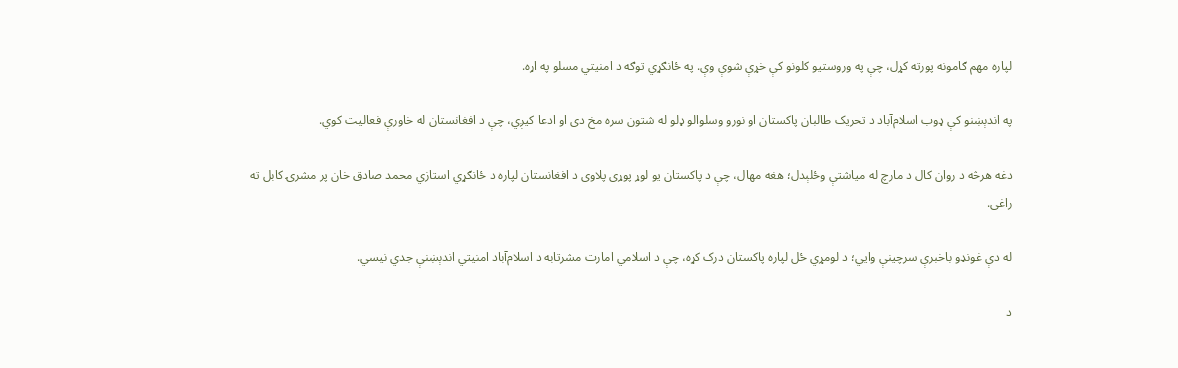لپاره مهم ګامونه پورته کړل، چې په وروستیو کلونو کې خړې شوې وې. په ځانګړي توګه د امنیتي مسلو په اړه.

په اندېښنو کې ډوب اسلام‌آباد د تحریک طالبان پاکستان او نورو وسلوالو ډلو له شتون سره مخ دی او ادعا کیږي، چې د افغانستان له خاورې فعالیت کوي.

دغه هرڅه د روان کال د مارچ له میاشتې وځلېدل؛ هغه مهال، چې د پاکستان یو لوړ پوړی پلاوی د افغانستان لپاره د ځانګړي استازي محمد صادق خان پر مشرۍ کابل ته راغی.

له دې غونډو باخبرې سرچینې وايي؛ د لومړي ځل لپاره پاکستان درک کړه، چې د اسلامي امارت مشرتابه د اسلام‌آباد امنیتي اندېښنې جدي نیسي.

د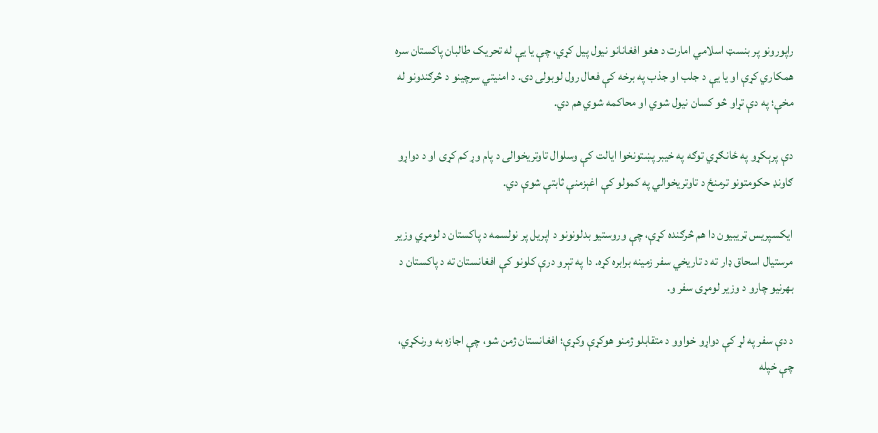راپورونو پر بنسټ اسلامي امارت د هغو افغانانو نیول پیل کړي، چې یا یې له تحریک طالبان پاکستان سره همکاري کړې او یا یې د جلب او جذب په برخه کې فعال رول لوبولی دی. د امنیتي سرچینو د څرګندونو له مخې؛ په دې تړاو څو کسان نیول شوي او محاکمه شوي هم دي.

دې پرېکړو په ځانګړي توګه په خیبر پښتونخوا ایالت کې وسلوال تاوتریخوالی د پام وړ کم کړی او د دواړو ګاونډ حکومتونو ترمنځ د تاوتریخوالي په کمولو کې اغېزمنې ثابتې شوې دي.

ایکسپریس ټریبیون دا هم څرګنده کړې، چې وروستیو بدلونونو د اپریل پر نولسمه د پاکستان د لومړي وزیر مرستیال اسحاق ډار ته د تاریخي سفر زمینه برابره کړه. دا په تېرو درې کلونو کې افغانستان ته د پاکستان د بهرنیو چارو د وزیر لومړی سفر و.

د دې سفر په لړ کې دواړو خواوو د متقابلو ژمنو هوکړې وکړې؛ افغانستان ژمن شو، چې اجازه به ورنکړي، چې خپله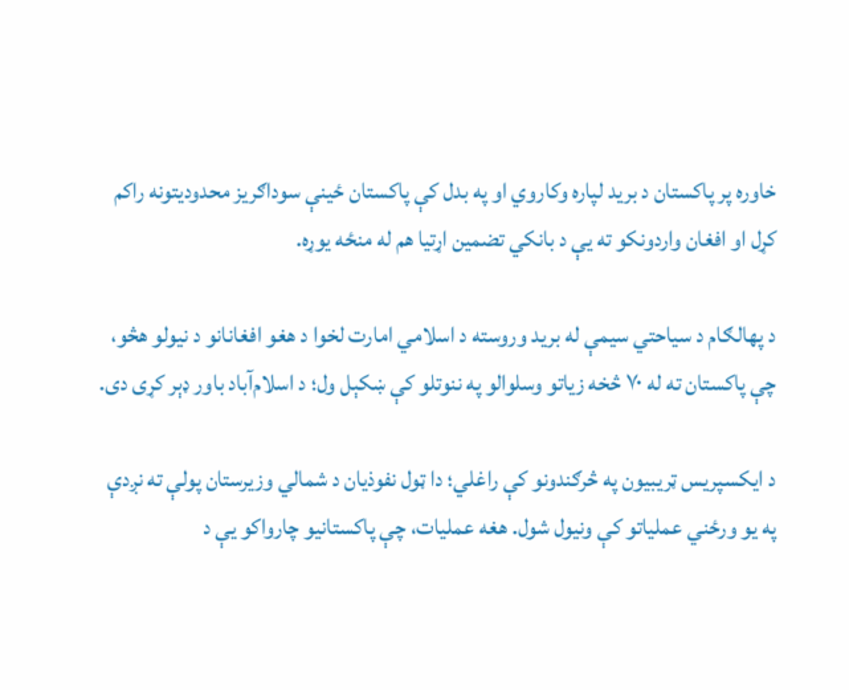خاوره پر پاکستان د برید لپاره وکاروي او په بدل کې پاکستان ځینې سوداګریز محدودیتونه راکم کړل او افغان واردونکو ته یې د بانکي تضمین اړتیا هم له منځه یوړه.

د پهالګام د سیاحتي سیمې له برید وروسته د اسلامي امارت لخوا د هغو افغانانو د نیولو هڅو، چې پاکستان ته له ۷۰ څخه زیاتو وسلوالو په ننوتلو کې ښکېل ول؛ د اسلام‌آباد باور ډېر کړی دی.

د ایکسپریس ټریبیون په څرګندونو کې راغلي؛ دا ټول نفوذیان د شمالي وزیرستان پولې ته نږدې په یو ورځني عملیاتو کې ونیول شول. هغه عملیات، چې پاکستانيو چارواکو یې د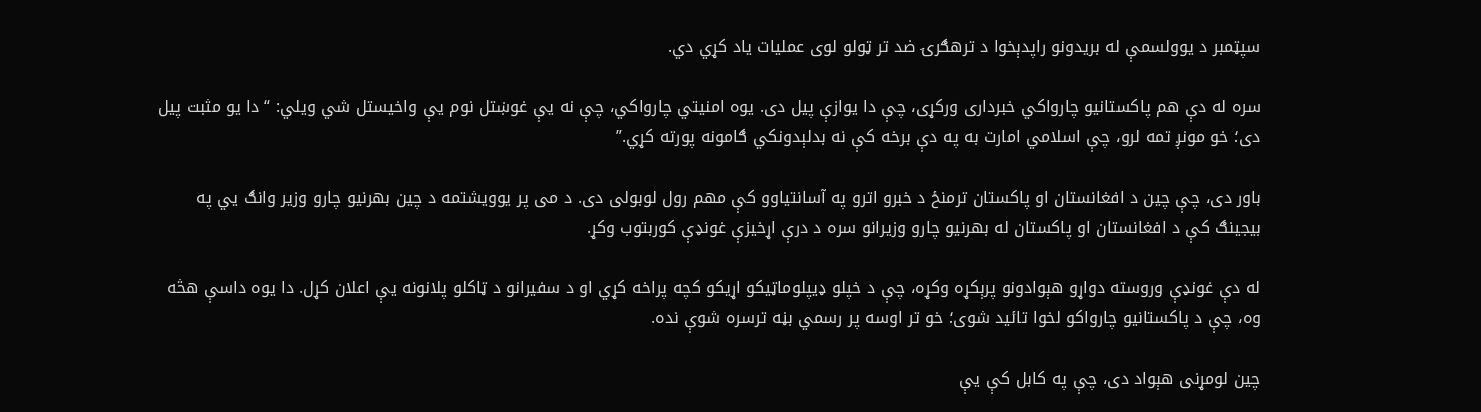سپټمبر د یوولسمې له بریدونو راپدېخوا د ترهګرۍ ضد تر ټولو لوی عملیات یاد کړي دي.

سره له دې هم پاکستانيو چارواکي خبرداری ورکړی، چې دا یوازې پیل دی. یوه امنیتي چارواکي، چې نه یې غوښتل نوم یې واخیستل شي ویلي: “دا یو مثبت پیل دی؛ خو مونږ تمه لرو، چې اسلامي امارت به په دې برخه کې نه بدلېدونکي ګامونه پورته کړي.”

باور دی، چې چین د افغانستان او پاکستان ترمنځ د خبرو اترو په آسانتیاوو کې مهم رول لوبولی دی. د می پر یوویشتمه د چین بهرنیو چارو وزیر وانګ یي په بیجینګ کې د افغانستان او پاکستان له بهرنیو چارو وزیرانو سره د درې اړخیزې غونډې کوربتوب وکړ.

له دې غونډې وروسته دواړو هېوادونو پرېکړه وکړه، چې د خپلو ډیپلوماټیکو اړیکو کچه پراخه کړي او د سفیرانو د ټاکلو پلانونه یې اعلان کړل. دا یوه داسې هڅه وه، چې د پاکستانيو چارواکو لخوا تائید شوی؛ خو تر اوسه پر رسمي بڼه ترسره شوې نده.

چین لومړنی هېواد دی، چې په کابل کې یې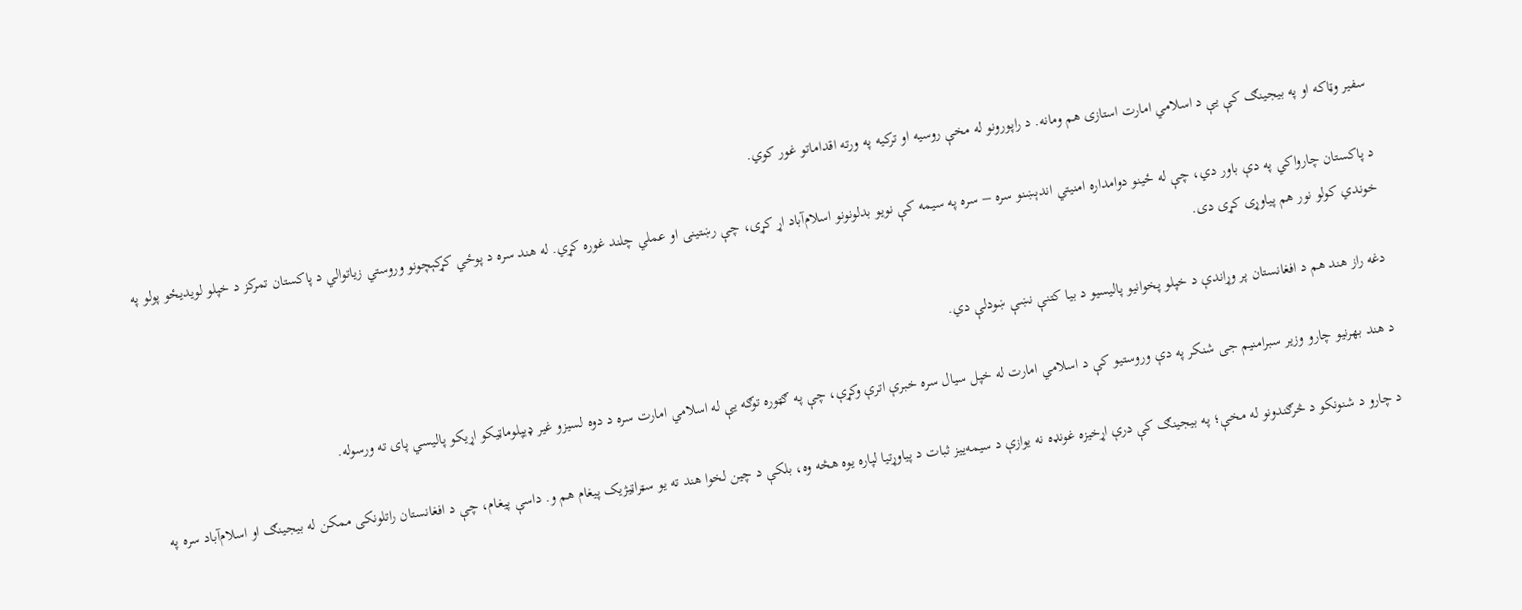سفیر وټاکه او په بیجینګ کې یې د اسلامي امارت استازی هم ومانه. د راپورونو له مخې روسیه او ترکیه په ورته اقداماتو غور کوي.

د پاکستان چارواکي په دې باور دي، چې له ځینو دوامداره امنیتي اندېښنو سره – سره په سیمه کې نويو بدلونونو اسلام‌آباد اړ کړی، چې رښتینی او عملي چلند غوره کړي. له هند سره د پوځي کړکېچونو وروستي زیاتوالي د پاکستان تمرکز د خپلو لویدیځو پولو په خوندي کولو نور هم پیاوړی کړی دی.

دغه راز هند هم د افغانستان پر وړاندې د خپلو پخوانیو پالیسیو د بیا کتنې نښې ښودلې دي.

د هند بهرنیو چارو وزیر سبرامنیم جی شنکر په دې وروستیو کې د اسلامي امارت له خپل سیال سره خبرې اترې وکړې، چې په ګټوره توګه یې له اسلامي امارت سره د دوه لسیزو غیر ډیپلوماټیکو اړیکو پالیسي پای ته ورسوله.

د چارو د شنونکو د څرګندونو له مخې؛ په بیجینګ کې درې اړخیزه غونډه نه یوازې د سیمه‌ییز ثبات د پیاوړتیا لپاره یوه هڅه وه، بلکې د چین لخوا هند ته یو سټراټیژیک پیغام هم و. داسې پیغام، چې د افغانستان راتلونکی ممکن له بیجینګ او اسلام‌آباد سره په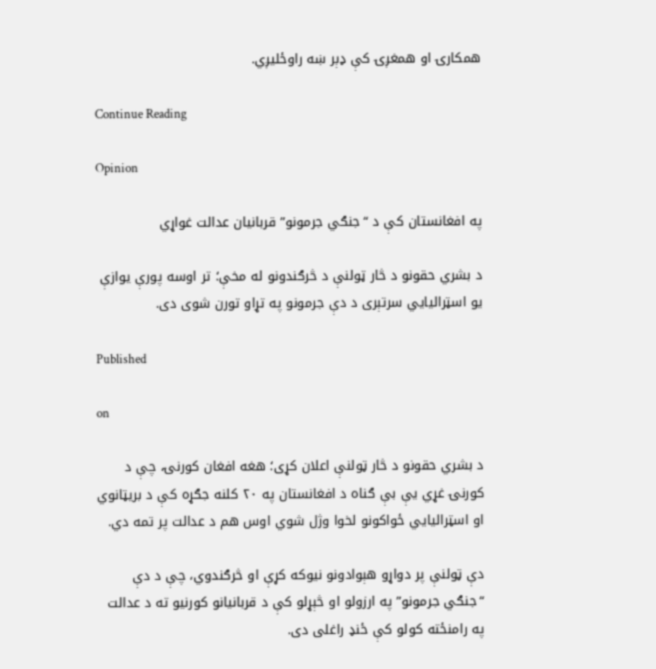همکارۍ او همغږۍ کې ډېر ښه راوځلیږي.

Continue Reading

Opinion

په افغانستان کې د “جنګي جرمونو” قربانیان عدالت غواړي

د بشري حقونو د څار ټولنې د څرګندونو له مخې؛ تر اوسه پورې یوازې یو اسټرالیایي سرتېری د دې جرمونو په تړاو تورن شوی دی.

Published

on

د بشري حقونو د څار ټولنې اعلان کړی؛ هغه افغان کورنۍ، چې د کورنۍ غړي یې بې ګناه د افغانستان په ۲۰ کلنه جګړه کې د بریټانوي او اسټرالیایي ځواکونو لخوا وژل شوي اوس هم د عدالت پر تمه دي.

دې ټولنې پر دواړو هېوادونو نیوکه کړې او څرګندوي، چې د دې “جنګي جرمونو” په ارزولو او څېړلو کې د قربانیانو کورنیو ته د عدالت په رامنځته کولو کې ځنډ راغلی دی.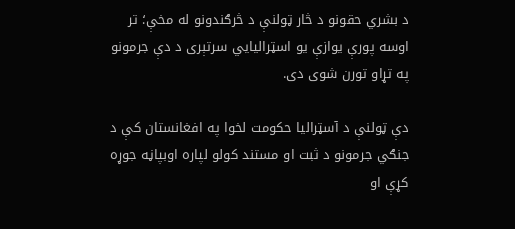د بشري حقونو د څار ټولنې د څرګندونو له مخې؛ تر اوسه پورې یوازې یو اسټرالیایي سرتېری د دې جرمونو په تړاو تورن شوی دی.

دې ټولنې د آسټرالیا حکومت لخوا په افغانستان کې د جنګي جرمونو د ثبت او مستند کولو لپاره اوبپاڼه جوړه کړې او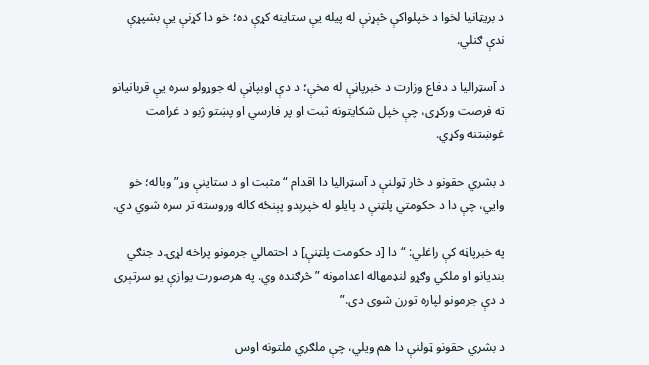د بریټانیا لخوا د خپلواکې څېړنې له پیله یې ستاینه کړې ده؛ خو دا کړنې یې بشپړې ندې ګنلي.

د آسټرالیا د دفاع وزارت د خبرپاڼې له مخې؛ د دې اوبپاڼې له جوړولو سره یې قربانیانو ته فرصت ورکړی، چې خپل شکایتونه ثبت او پر فارسي او پښتو ژبو د غرامت غوښتنه وکړي.

د بشري حقونو د څار ټولنې د آسټرالیا دا اقدام “مثبت او د ستاینې وړ” وباله؛ خو وایي، چې دا د حکومتي پلټنې د پایلو له خپرېدو پېنځه کاله وروسته تر سره شوي دي.

په خبرپاڼه کې راغلي: “دا [د حکومت پلټنې] د احتمالي جرمونو پراخه لړۍ د جنګي بندیانو او ملکي وګړو لنډمهاله اعدامونه ” څرګنده وي. په هرصورت یوازې یو سرتېری د دې جرمونو لپاره تورن شوی دی.”

د بشري حقونو ټولنې دا هم ویلي، چې ملګري ملتونه اوس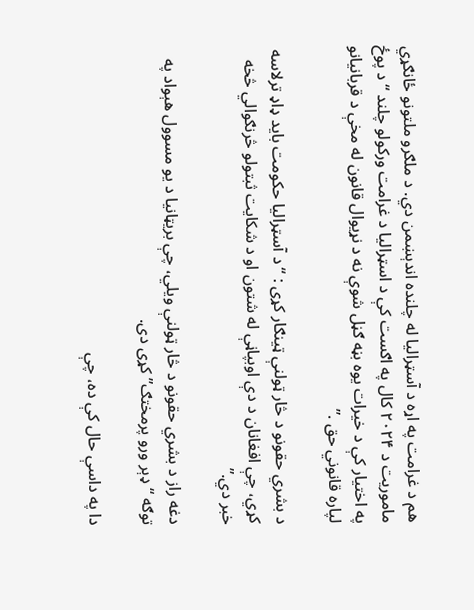هم د غرامت په اړه د آسټرالیا له چلنده اندېښمن دي. د ملګرو ملتونو ځانګړي ماموریت د ۲۰۲۴ کال په اګست کې د اسټرالیا د غرامت ورکولو چلند “د پوځ په اختیار کې د خیرات یوه بڼه ګڼل شوې نه د نړیوال قانون له مخې د قربانیانو لپاره قانوني حق .”

د بشري حقونو د څار ټولنې ټینګار کړی : “د آسټرالیا حکومت باید ډاډ ترلاسه کړي، چې افغانان د دې اوبپاڼې له شتون او د شکایت ثبتولو څرنګوالي څخه خبر دي.”

دغه راز د بشري حقونو د څار ټولنې ویلي، چې بریټانیا د یو مسوول هېواد په توګه “ډېر ورو پرمختګ” کړی دی.

دا په داسې حال کې ده، چې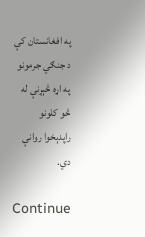په افغانستان کې د جنګي جرمونو په اړه څېړنې له څو کلونو راپدېخوا روانې دي.

Continue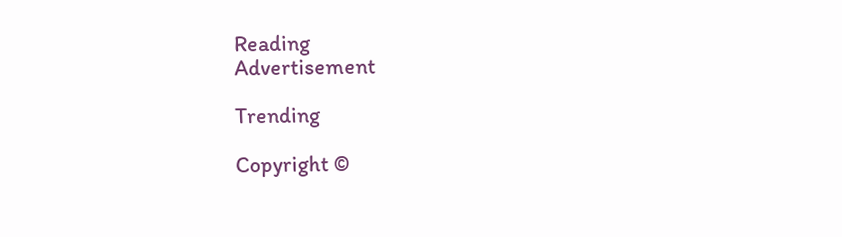Reading
Advertisement

Trending

Copyright ©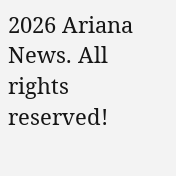2026 Ariana News. All rights reserved!